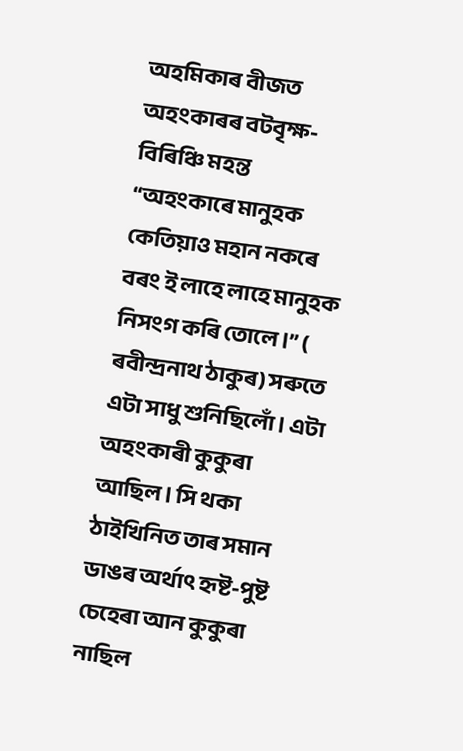অহমিকাৰ বীজত অহংকাৰৰ বটবৃক্ষ-বিৰিঞ্চি মহন্ত
“অহংকাৰে মানুহক কেতিয়াও মহান নকৰে বৰং ই লাহে লাহে মানুহক নিসংগ কৰি তোলে।” ( ৰবীন্দ্ৰনাথ ঠাকুৰ) সৰুতে এটা সাধু শুনিছিলোঁ। এটা অহংকাৰী কুকুৰা আছিল। সি থকা ঠাইখিনিত তাৰ সমান ডাঙৰ অৰ্থাৎ হৃষ্ট-পুষ্ট চেহেৰা আন কুকুৰা নাছিল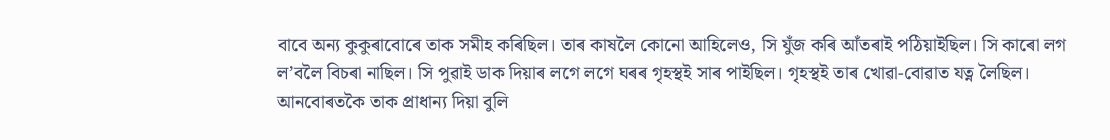বাবে অন্য কুকুৰাবোৰে তাক সমীহ কৰিছিল। তাৰ কাষলৈ কোনো আহিলেও, সি যুঁজ কৰি আঁতৰাই পঠিয়াইছিল। সি কাৰো লগ ল’বলৈ বিচৰা নাছিল। সি পুৱাই ডাক দিয়াৰ লগে লগে ঘৰৰ গৃহস্থই সাৰ পাইছিল। গৃহস্থই তাৰ খোৱা-বোৱাত যত্ন লৈছিল। আনবোৰতকৈ তাক প্ৰাধান্য দিয়া বুলি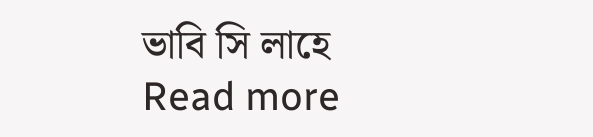ভাবি সি লাহে
Read more